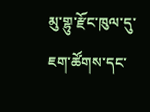མུ་གྷུ་རྫོང་ཁུལ་དུ་ཇག་ཚོགས་དང་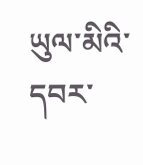ཡུལ་མིའི་དབར་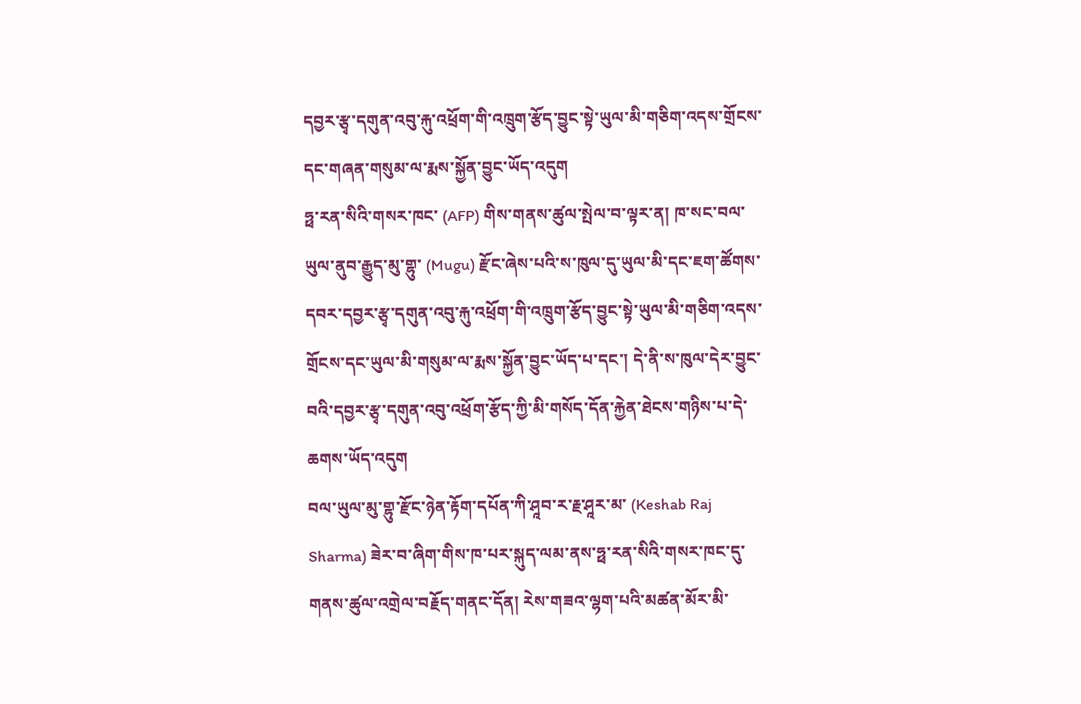དབྱར་རྩྭ་དགུན་འབུ་རྐུ་འཕྲོག་གི་འཁྲུག་རྩོད་བྱུང་སྟེ་ཡུལ་མི་གཅིག་འདས་གྲོངས་དང་གཞན་གསུམ་ལ་རྨས་སྐྱོན་བྱུང་ཡོད་འདུག
ཧྥ་རན་སིའི་གསར་ཁང་ (AFP) གིས་གནས་ཚུལ་སྤེལ་བ་ལྟར་ན། ཁ་སང་བལ་ཡུལ་ནུབ་རྒྱུད་མུ་གྷུ་ (Mugu) རྫོང་ཞེས་པའི་ས་ཁུལ་དུ་ཡུལ་མི་དང་ཇག་ཚོགས་དབར་དབྱར་རྩྭ་དགུན་འབུ་རྐུ་འཕྲོག་གི་འཁྲུག་རྩོད་བྱུང་སྟེ་ཡུལ་མི་གཅིག་འདས་གྲོངས་དང་ཡུལ་མི་གསུམ་ལ་རྨས་སྐྱོན་བྱུང་ཡོད་པ་དང་། དེ་ནི་ས་ཁུལ་དེར་བྱུང་བའི་དབྱར་རྩྭ་དགུན་འབུ་འཕྲོག་རྩོད་ཀྱི་མི་གསོད་དོན་རྐྱེན་ཐེངས་གཉིས་པ་དེ་ཆགས་ཡོད་འདུག
བལ་ཡུལ་མུ་གྷུ་རྫོང་ཉེན་རྟོག་དཔོན་ཀི་ཤཱབ་ར་རྗ་ཤཱར་མ་ (Keshab Raj Sharma) ཟེར་བ་ཞིག་གིས་ཁ་པར་སྐུད་ལམ་ནས་ཧྥ་རན་སིའི་གསར་ཁང་དུ་གནས་ཚུལ་འགྲེལ་བརྗོད་གནང་དོན། རེས་གཟའ་ལྷག་པའི་མཚན་མོར་མི་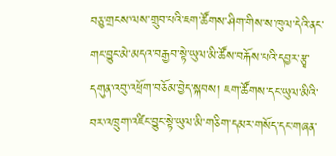བཅུ་གྲངས་ལས་གྲུབ་པའི་ཇག་ཚོགས་ཤིག་གིས་ས་ཁུལ་དེའི་ནང་གང་བྱུང་མེ་མདའ་བརྒྱབ་སྟེ་ཡུལ་མི་ཚོས་བརྐོས་པའི་དབྱར་རྩྭ་དགུན་འབུ་འཕྲོག་བཅོམ་བྱེད་སྐབས། ཇག་ཚོགས་དང་ཡུལ་མིའི་བར་འཁྲུག་འཛིང་བྱུང་སྟེ་ཡུལ་མི་གཅིག་དམར་གསོད་དང་གཞན་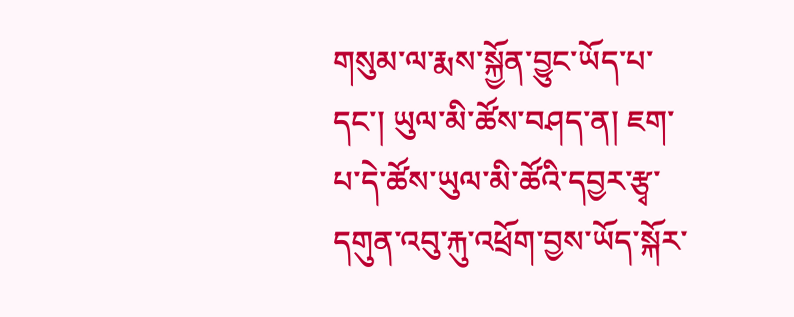གསུམ་ལ་རྨས་སྐྱོན་བྱུང་ཡོད་པ་དང་། ཡུལ་མི་ཚོས་བཤད་ན། ཇག་པ་དེ་ཚོས་ཡུལ་མི་ཚོའི་དབྱར་རྩྭ་དགུན་འབུ་རྐུ་འཕྲོག་བྱས་ཡོད་སྐོར་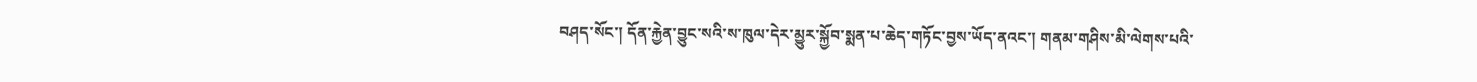བཤད་སོང་། དོན་རྐྱེན་བྱུང་སའི་ས་ཁུལ་དེར་མྱུར་སྐྱོབ་སྨན་པ་ཆེད་གཏོང་བྱས་ཡོད་ནའང་། གནམ་གཤིས་མི་ལེགས་པའི་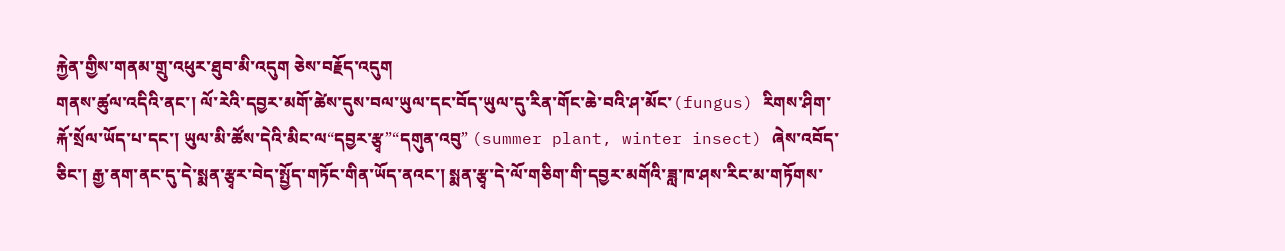རྐྱེན་གྱིས་གནམ་གྲུ་འཕུར་ཐུབ་མི་འདུག ཅེས་བརྗོད་འདུག
གནས་ཚུལ་འདིའི་ནང་། ལོ་རེའི་དབྱར་མགོ་ཚེས་དུས་བལ་ཡུལ་དང་བོད་ཡུལ་དུ་རིན་གོང་ཆེ་བའི་ཤ་མོང་(fungus) རིགས་ཤིག་རྐོ་སྲོལ་ཡོད་པ་དང་། ཡུལ་མི་ཚོས་དེའི་མིང་ལ“དབྱར་རྩྭ”“དགུན་འབུ” (summer plant, winter insect) ཞེས་འབོད་ཅིང་། རྒྱ་ནག་ནང་དུ་དེ་སྨན་རྩྭར་བེད་སྤྱོད་གཏོང་གིན་ཡོད་ནའང་། སྨན་རྩྭ་དེ་ལོ་གཅིག་གི་དབྱར་མགོའི་ཟླ་ཁ་ཤས་རིང་མ་གཏོགས་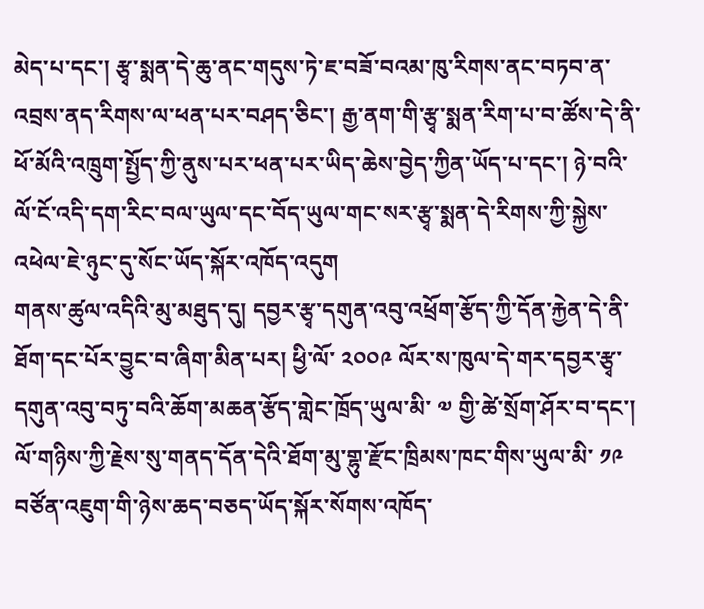མེད་པ་དང་། རྩྭ་སྨན་དེ་ཆུ་ནང་གདུས་ཏེ་ཇ་བཟོ་བའམ་ཁུ་རིགས་ནང་བཏབ་ན་འབྲས་ནད་རིགས་ལ་ཕན་པར་བཤད་ཅིང་། རྒྱ་ནག་གི་རྩྭ་སྨན་རིག་པ་བ་ཚོས་དེ་ནི་ཕོ་མོའི་འཁྲུག་སྤྱོད་ཀྱི་ནུས་པར་ཕན་པར་ཡིད་ཆེས་བྱེད་ཀྱིན་ཡོད་པ་དང་། ཉེ་བའི་ལོ་ངོ་འདི་དག་རིང་བལ་ཡུལ་དང་བོད་ཡུལ་གང་སར་རྩྭ་སྨན་དེ་རིགས་ཀྱི་སྐྱེས་འཕེལ་ཇེ་ཉུང་དུ་སོང་ཡོད་སྐོར་འཁོད་འདུག
གནས་ཚུལ་འདིའི་མུ་མཐུད་དུ། དབྱར་རྩྭ་དགུན་འབུ་འཕྲོག་རྩོད་ཀྱི་དོན་རྐྱེན་དེ་ནི་ཐོག་དང་པོར་བྱུང་བ་ཞིག་མིན་པར། ཕྱི་ལོ་ ༢༠༠༩ ལོར་ས་ཁུལ་དེ་གར་དབྱར་རྩྭ་དགུན་འབུ་བཏུ་བའི་ཆོག་མཆན་རྩོད་གླེང་ཁྲོད་ཡུལ་མི་ ༧ གྱི་ཚེ་སྲོག་ཤོར་བ་དང་། ལོ་གཉིས་ཀྱི་རྗེས་སུ་གནད་དོན་དེའི་ཐོག་མུ་གྷུ་རྫོང་ཁྲིམས་ཁང་གིས་ཡུལ་མི་ ༡༩ བཙོན་འཇུག་གི་ཉེས་ཆད་བཅད་ཡོད་སྐོར་སོགས་འཁོད་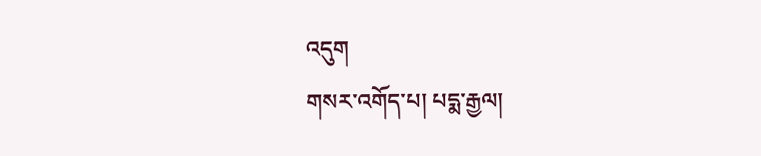འདུག
གསར་འགོད་པ། པདྨ་རྒྱལ།